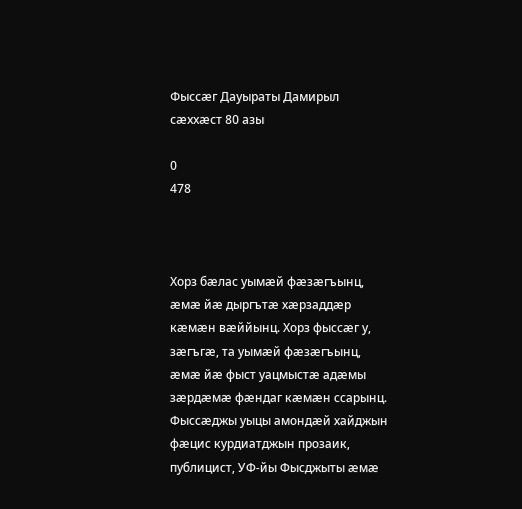Фыссæг Дауыраты Дамирыл сæххæст 80 азы

0
478



Хорз бæлас уымæй фæзæгъынц, æмæ йæ дыргътæ хæрзаддæр кæмæн вæййынц. Хорз фыссæг у, зæгъгæ, та уымæй фæзæгъынц, æмæ йæ фыст уацмыстæ адæмы зæрдæмæ фæндаг кæмæн ссарынц. Фыссæджы уыцы амондæй хайджын фæцис курдиатджын прозаик, публицист, УФ-йы Фысджыты æмæ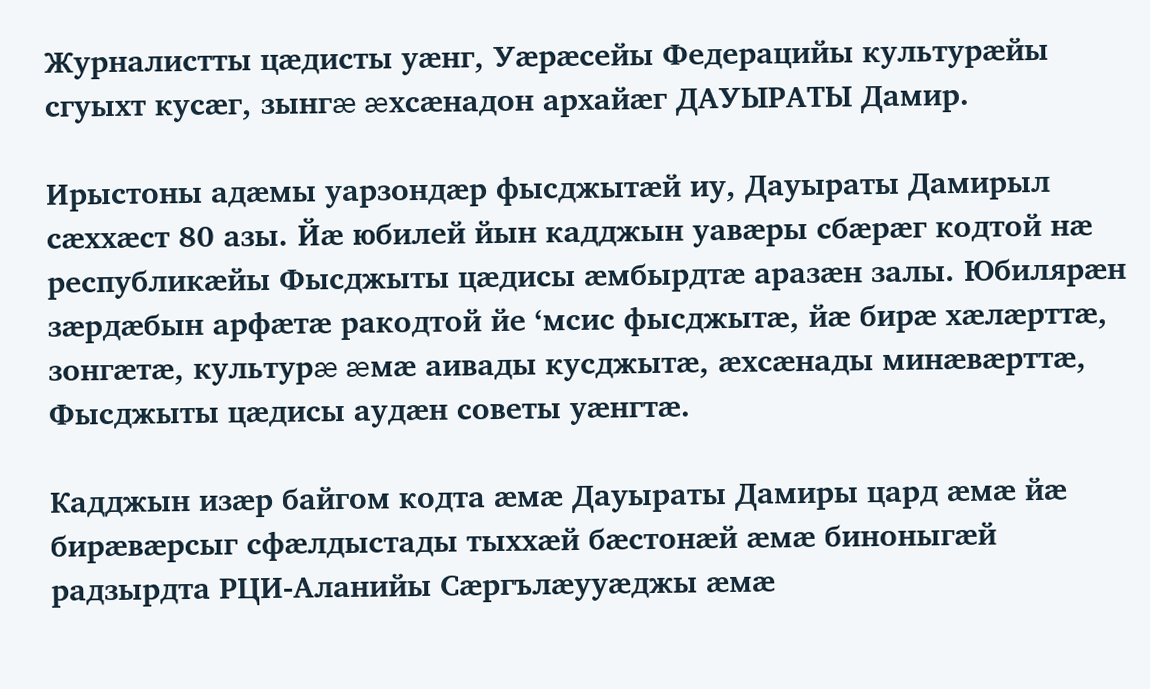Журналистты цæдисты уæнг, Уæрæсейы Федерацийы культурæйы сгуыхт кусæг, зынгæ æхсæнадон архайæг ДАУЫРАТЫ Дамир.

Ирыстоны адæмы уарзондæр фысджытæй иу, Дауыраты Дамирыл сæххæст 80 азы. Йæ юбилей йын кадджын уавæры сбæрæг кодтой нæ республикæйы Фысджыты цæдисы æмбырдтæ аразæн залы. Юбилярæн зæрдæбын арфæтæ ракодтой йе ‘мсис фысджытæ, йæ бирæ хæлæрттæ, зонгæтæ, культурæ æмæ аивады кусджытæ, æхсæнады минæвæрттæ, Фысджыты цæдисы аудæн советы уæнгтæ.

Кадджын изæр байгом кодта æмæ Дауыраты Дамиры цард æмæ йæ бирæвæрсыг сфæлдыстады тыххæй бæстонæй æмæ биноныгæй радзырдта РЦИ-Аланийы Сæргълæууæджы æмæ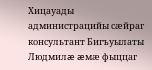Хицауады администрацийы сæйраг консультант Бигъуылаты Людмилæ æмæ фыццаг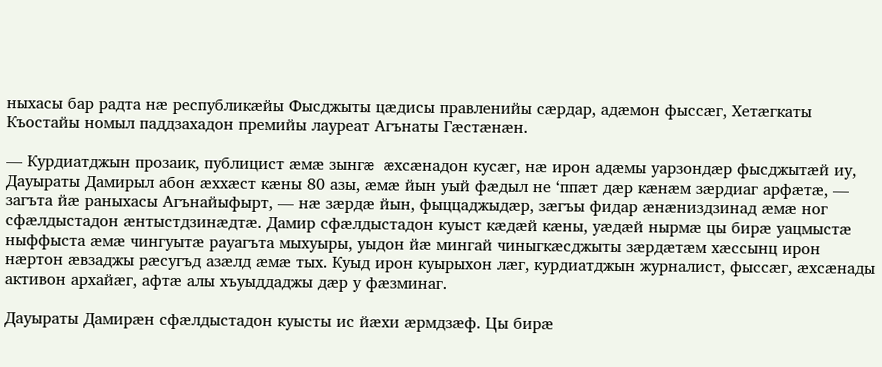ныхасы бар радта нæ республикæйы Фысджыты цæдисы правленийы сæрдар, адæмон фыссæг, Хетæгкаты Къостайы номыл паддзахадон премийы лауреат Агънаты Гæстæнæн.

— Курдиатджын прозаик, публицист æмæ зынгæ æхсæнадон кусæг, нæ ирон адæмы уарзондæр фысджытæй иу, Дауыраты Дамирыл абон æххæст кæны 80 азы, æмæ йын уый фæдыл не ‘ппæт дæр кæнæм зæрдиаг арфæтæ, — загъта йæ раныхасы Агънайыфырт, — нæ зæрдæ йын, фыццаджыдæр, зæгъы фидар æнæниздзинад æмæ ног сфæлдыстадон æнтыстдзинæдтæ. Дамир сфæлдыстадон куыст кæдæй кæны, уæдæй нырмæ цы бирæ уацмыстæ ныффыста æмæ чингуытæ рауагъта мыхуыры, уыдон йæ мингай чиныгкæсджыты зæрдæтæм хæссынц ирон нæртон æвзаджы рæсугъд азæлд æмæ тых. Куыд ирон куырыхон лæг, курдиатджын журналист, фыссæг, æхсæнады активон архайæг, афтæ алы хъуыддаджы дæр у фæзминаг.

Дауыраты Дамирæн сфæлдыстадон куысты ис йæхи æрмдзæф. Цы бирæ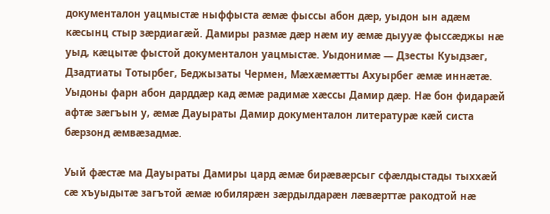документалон уацмыстæ ныффыста æмæ фыссы абон дæр, уыдон ын адæм кæсынц стыр зæрдиагæй. Дамиры размæ дæр нæм иу æмæ дыууæ фыссæджы нæ уыд, кæцытæ фыстой документалон уацмыстæ. Уыдонимæ — Дзесты Куыдзæг, Дзадтиаты Тотырбег, Беджызаты Чермен, Мæхæмæтты Ахуырбег æмæ иннæтæ. Уыдоны фарн абон дарддæр кад æмæ радимæ хæссы Дамир дæр. Нæ бон фидарæй афтæ зæгъын у, æмæ Дауыраты Дамир документалон литературæ кæй систа бæрзонд æмвæзадмæ.

Уый фæстæ ма Дауыраты Дамиры цард æмæ бирæвæрсыг сфæлдыстады тыххæй сæ хъуыдытæ загътой æмæ юбилярæн зæрдылдарæн лæвæрттæ ракодтой нæ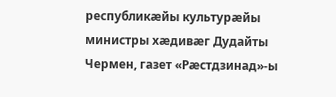республикæйы культурæйы министры хæдивæг Дудайты Чермен, газет «Рæстдзинад»-ы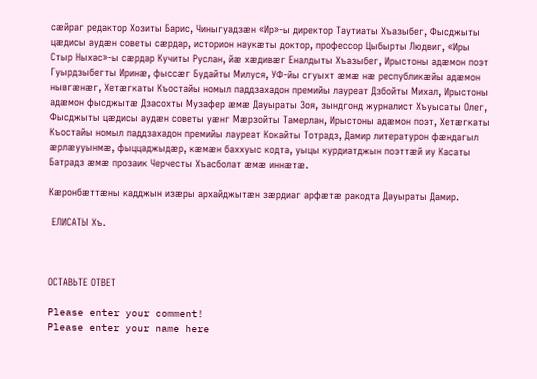сæйраг редактор Хозиты Барис, Чиныгуадзæн «Ир»-ы директор Таутиаты Хъазыбег, Фысджыты цæдисы аудæн советы сæрдар, историон наукæты доктор, профессор Цыбырты Людвиг, «Иры Стыр Ныхас»-ы сæрдар Кучиты Руслан, йæ хæдивæг Еналдыты Хъазыбег, Ирыстоны адæмон поэт Гуырдзыбегты Иринæ, фыссæг Будайты Милуся, УФ-йы сгуыхт æмæ нæ республикæйы адæмон нывгæнæг, Хетæгкаты Къостайы номыл паддзахадон премийы лауреат Дзбойты Михал, Ирыстоны адæмон фысджытæ Дзасохты Музафер æмæ Дауыраты Зоя, зындгонд журналист Хъуысаты Олег, Фысджыты цæдисы аудæн советы уæнг Мæрзойты Тамерлан, Ирыстоны адæмон поэт, Хетæгкаты Къостайы номыл паддзахадон премийы лауреат Кокайты Тотрадз, Дамир литературон фæндагыл æрлæууынмæ, фыццаджыдæр, кæмæн баххуыс кодта, уыцы курдиатджын поэттæй иу Касаты Батрадз æмæ прозаик Черчесты Хъасболат æмæ иннæтæ.

Кæронбæттæны кадджын изæры архайджытæн зæрдиаг арфæтæ ракодта Дауыраты Дамир.

 ЕЛИСАТЫ Хъ.



ОСТАВЬТЕ ОТВЕТ

Please enter your comment!
Please enter your name here